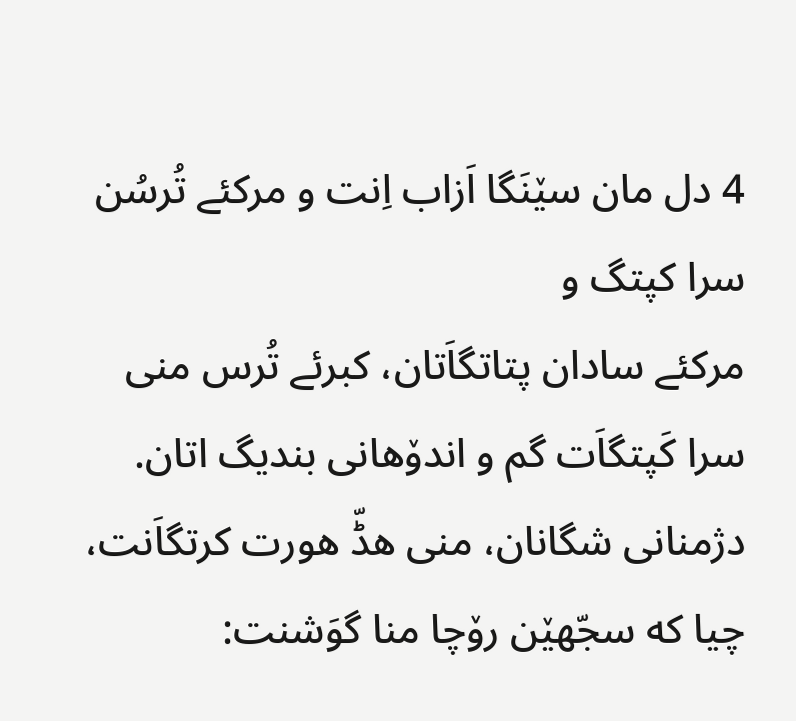4 دل مان سێنَگا اَزاب اِنت و مرکئے تُرسُن سرا کپتگ و
مرکئے سادان پتاتگاَتان، کبرئے تُرس منی سرا کَپتگاَت گم و اندۆهانی بندیگ اتان.
دژمنانی شگانان، منی هڈّ هورت کرتگاَنت، چیا که سجّهێن رۆچا منا گوَشنت: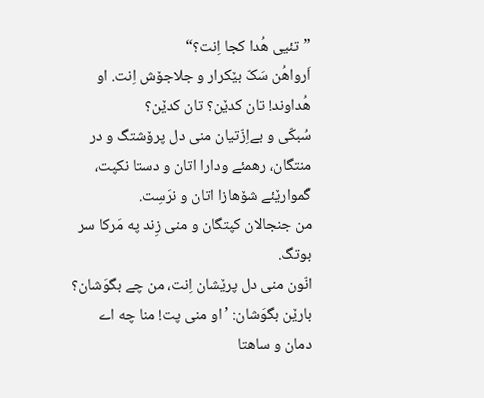”تئیی هُدا کجا اِنت؟“
اَرواهُن سَکّ بێکرار و جلاجۆش اِنت. او هُداوند! تان کدێن؟ تان کدێن؟
سُبکّی و بےاِزّتیان منی دل پرۆشتگ و در منتگان، رهمئے ودارا اتان و دستا نکپت، گَموارێئے شۆهازا اتان و نرَسِت.
من جنجالان کپتگان و منی زِند په مَرکا سر بوتگ.
انّون منی دل پرێشان اِنت، من چے بگوَشان؟ بارێن بگوَشان: ’او منی پت! منا چه اے دمان و ساهتا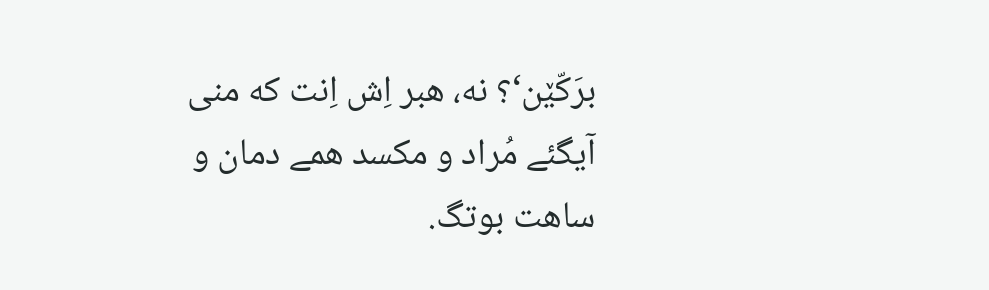برَکّێن‘؟ نه، هبر اِش اِنت که منی آیگئے مُراد و مکسد همے دمان و ساهت بوتگ.